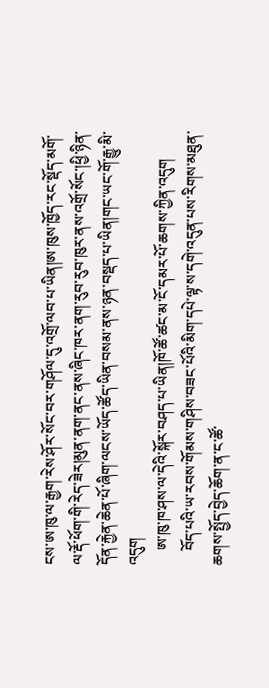ངས་ཨ་ཁུ་ལ་རྒྱག་རེས་ཤོར་སོང་བར་གཤོལ་དུ་འགྲོ་ལབ་པ་ཡིན།ཨ་ཁུས་ཁྱོད་རང་སྡོད་མགོ་ལ་རྡོ་ཕོག་གི་རེད་ཟེར།མུན་ནག་ནང་ནས་ཞིང་ཁར་ནག་རུབ་རུབ་ཁུར་ནས་འགྲོ་སོང་།ཕྱི་ཉིན་དོན་རྐྱེན་ཆེན་པོ་ཞིག་ལངས་ཡོད་ཚོད་ཡིན་བསམ་ནས་ཉན་བསྡད་པ་ཡིན།གང་ཡང་གོ་རྒྱུ་མི་འདུག
    ཨ་ཁུ་ཁ་ཤས་ལ་དེའི་སྐོར་བཤད་པ་ཡིན།ཁོ་ཚོ་ཚང་མ་ངོ་དམར་པོ་ཆགས་ཀྱིན་འདུག
    བོད་པའི་ཡ་རབས་གོམས་གཤིས་བཟང་པོའི་མིག་དཔེ་ལྟ་ས་དགེ་འདུན་པས་རིགས་མཐུན་ཆགས་སྤྱོད་བྱེད་ཆོག་ན་ང་ཚོ་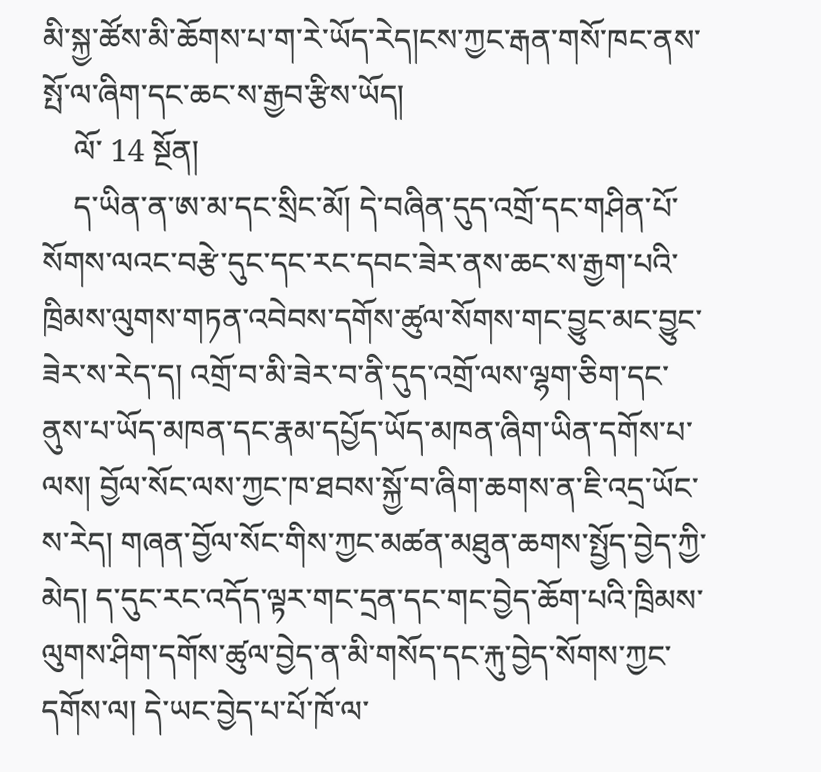མི་སྐྱ་ཚོས་མི་ཆོགས་པ་ག་རེ་ཡོད་རེད།ངས་ཀྱང་རྒན་གསོ་ཁང་ནས་སྤོ་ལ་ཞིག་དང་ཆང་ས་རྒྱབ་རྩིས་ཡོད།
    ལོ་ 14 སྔོན།
    ད་ཡིན་ན་ཨ་མ་དང་སྲིང་མོ། དེ་བཞིན་དུད་འགྲོ་དང་གཤིན་པོ་སོགས་ལའང་བརྩེ་དུང་དང་རང་དབང་ཟེར་ནས་ཆང་ས་རྒྱག་པའི་ཁྲིམས་ལུགས་གཏན་འབེབས་དགོས་ཚུལ་སོགས་གང་བྱུང་མང་བྱུང་ཟེར་ས་རེད་ད། འགྲོ་བ་མི་ཟེར་བ་ནི་དུད་འགྲོ་ལས་ལྷག་ཅིག་དང་ནུས་པ་ཡོད་མཁན་དང་རྣམ་དཔྱོད་ཡོད་མཁན་ཞིག་ཡིན་དགོས་པ་ལས། བྱོལ་སོང་ལས་ཀྱང་ཁ་ཐབས་སྐྱོ་བ་ཞིག་ཆགས་ན་ཇི་འདྲ་ཡོང་ས་རེད། གཞན་བྱོལ་སོང་གིས་ཀྱང་མཚན་མཐུན་ཆགས་སྤྱོད་བྱེད་ཀྱི་མེད། ད་དུང་རང་འདོད་ལྟར་གང་དྲན་དང་གང་བྱེད་ཆོག་པའི་ཁྲིམས་ལུགས་ཤིག་དགོས་ཚུལ་བྱེད་ན་མི་གསོད་དང་རྐུ་བྱེད་སོགས་ཀྱང་དགོས་ལ། དེ་ཡང་བྱེད་པ་པོ་ཁོ་ལ་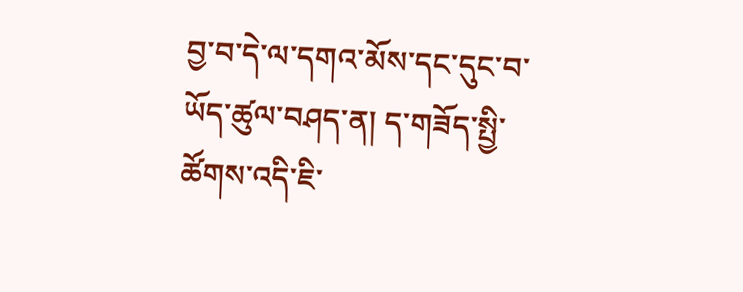བྱ་བ་དེ་ལ་དགའ་མོས་དང་དུང་བ་ཡོད་ཚུལ་བཤད་ན། ད་གཟོད་སྤྱི་ཚོགས་འདི་ཇི་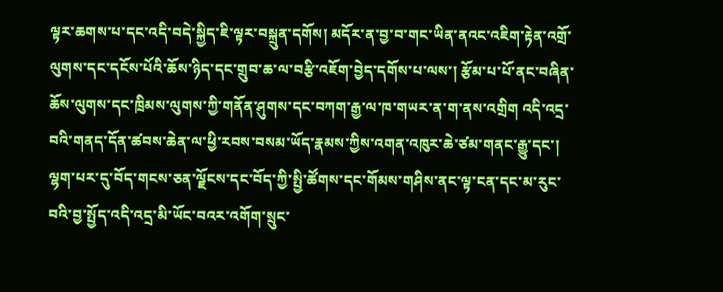ལྟར་ཆགས་པ་དང་འདི་བདེ་སྐྱིད་ཇི་ལྟར་བསྐྲུན་དགོས། མདོར་ན་བྱ་བ་གང་ཡིན་ནའང་འཇིག་རྟེན་འགྲོ་ལུགས་དང་དངོས་པོའི་ཆོས་ཉིད་དང་གྲུབ་ཆ་ལ་བརྩི་འཇོག་བྱེད་དགོས་པ་ལས་། རྩོམ་པ་པོ་ནང་བཞིན་ཆོས་ལུགས་དང་ཁྲིམས་ལུགས་ཀྱི་གནོན་ཤུགས་དང་བཀག་རྒྱ་ལ་ཁ་གཡར་ན་ག་ནས་འགྲིག འདི་འདྲ་བའི་གནད་དོན་ཚབས་ཆེན་ལ་ཕྱི་རབས་བསམ་ཡོད་རྣམས་ཀྱིས་འགན་འཁུར་ཆེ་ཙམ་གནང་རྒྱུ་དང་། ལྷག་པར་དུ་བོད་གངས་ཅན་ལྗོངས་དང་བོད་ཀྱི་སྤྱི་ཚོགས་དང་གོམས་གཤིས་ནང་ལྟ་ངན་དང་མ་རུང་བའི་བྱ་སྤྱོད་འདི་འདྲ་མི་ཡོང་བའར་འགོག་སྲུང་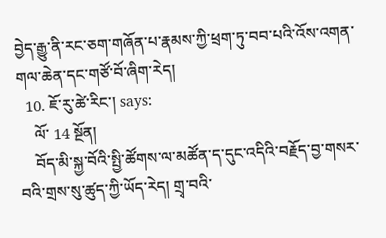བྱེད་རྒྱུ་ནི་རང་ཅག་གཞོན་པ་རྣམས་ཀྱི་ཕྲག་ཏུ་བབ་པའི་འོས་འགན་གལ་ཆེན་དང་གཙོ་བོ་ཞིག་རེད།
  10. ཇོ་རུ་ཚེ་རིང་། says:
    ལོ་ 14 སྔོན།
    བོད་མི་སྐྱ་བོའི་སྤྱི་ཚོགས་ལ་མཚོན་ད་དུང་འདིའི་བརྗོད་བྱ་གསར་བའི་གྲས་སུ་ཚུད་ཀྱི་ཡོད་རེད། གྲྭ་བའི་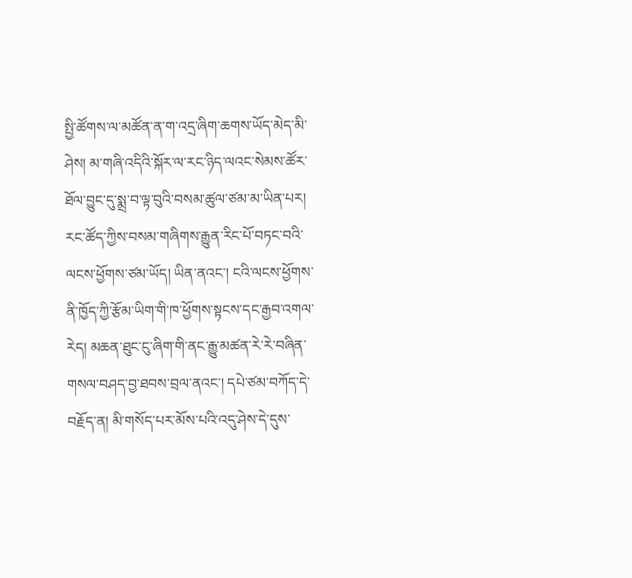སྤྱི་ཚོགས་ལ་མཚོན་ན་ག་འདྲ་ཞིག་ཆགས་ཡོད་མེད་མི་ཤེས། མ་གཞི་འདིའི་སྐོར་ལ་རང་ཉིད་ལའང་སེམས་ཚོར་ཐོལ་བྱུང་དུ་སྨྲ་བ་ལྟ་བུའི་བསམ་ཚུལ་ཙམ་མ་ཡིན་པར། རང་ཚོད་ཀྱིས་བསམ་གཞིགས་རྒྱུན་རིང་པོ་བཏང་བའི་ལངས་ཕྱོགས་ཙམ་ཡོད། ཡིན་ནའང་། ངའི་ལངས་ཕྱོགས་ནི་ཁྱོད་ཀྱི་རྩོམ་ཡིག་གི་ཁ་ཕྱོགས་སྟངས་དང་རྒྱབ་འགལ་རེད། མཆན་ཐུང་ངུ་ཞིག་གི་ནང་རྒྱུ་མཚན་རེ་རེ་བཞིན་གསལ་བཤད་བྱ་ཐབས་བྲལ་ནའང་། དཔེ་ཙམ་བཀོད་དེ་བརྗོད་ན། མི་གསོད་པར་མོས་པའི་འདུ་ཤེས་དེ་དུས་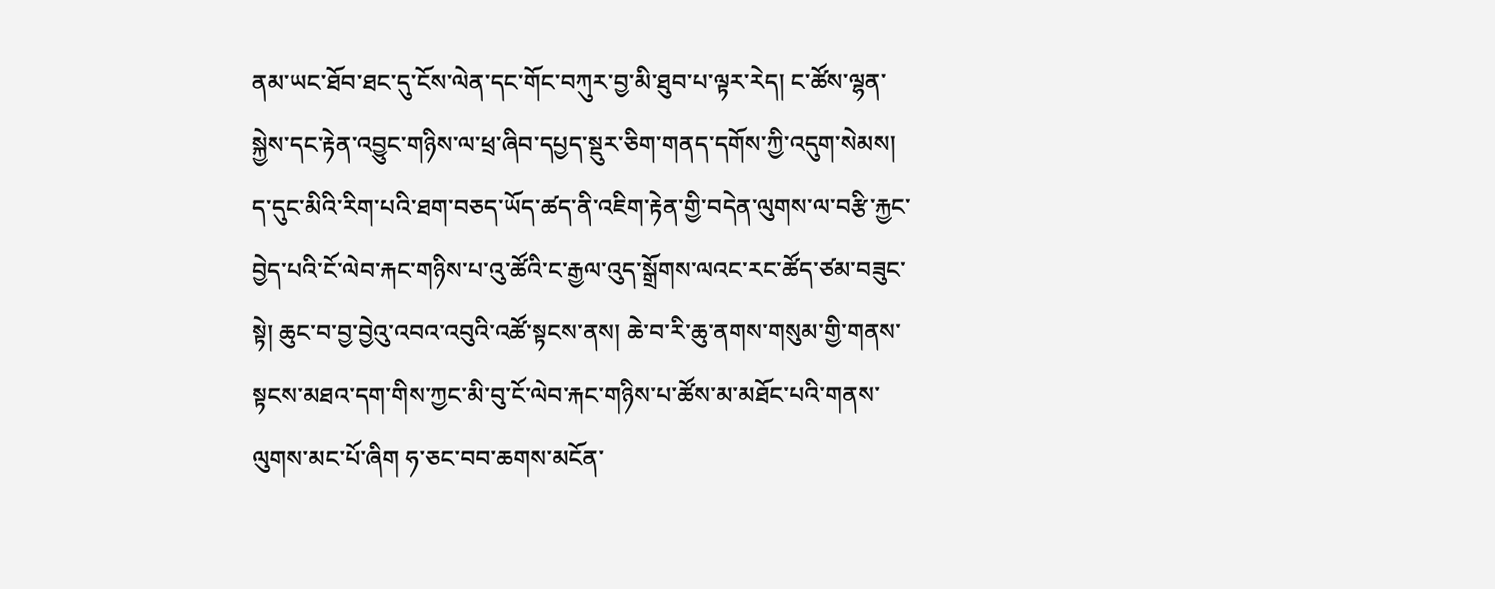ནམ་ཡང་ཐོབ་ཐང་དུ་ངོས་ལེན་དང་གོང་བཀུར་བྱ་མི་ཐུབ་པ་ལྟར་རེད། ང་ཚོས་ལྷན་སྐྱེས་དང་རྟེན་འབྱུང་གཉིས་ལ་ཕྲ་ཞིབ་དཔྱད་སྡུར་ཅིག་གནད་དགོས་ཀྱི་འདུག་སེམས། ད་དུང་མིའི་རིག་པའི་ཐག་བཅད་ཡོད་ཚད་ནི་འཇིག་རྟེན་གྱི་བདེན་ལུགས་ལ་བརྩི་རྐྱང་བྱེད་པའི་ངོ་ལེབ་རྐང་གཉིས་པ་འུ་ཚོའི་ང་རྒྱལ་འུད་སྒྲོགས་ལའང་རང་ཚོད་ཙམ་བཟུང་སྟེ། ཆུང་བ་བྱ་བྱེའུ་འབའ་འབུའི་འཚོ་སྟངས་ནས། ཆེ་བ་རི་ཆུ་ནགས་གསུམ་གྱི་གནས་སྟངས་མཐའ་དག་གིས་ཀྱང་མི་བུ་ངོ་ལེབ་རྐང་གཉིས་པ་ཚོས་མ་མཐོང་པའི་གནས་ལུགས་མང་པོ་ཞིག ཧ་ཅང་བབ་ཆགས་མངོན་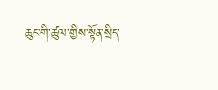ཆུང་གི་ཚུལ་གྱིས་སྟོན་སྲིད་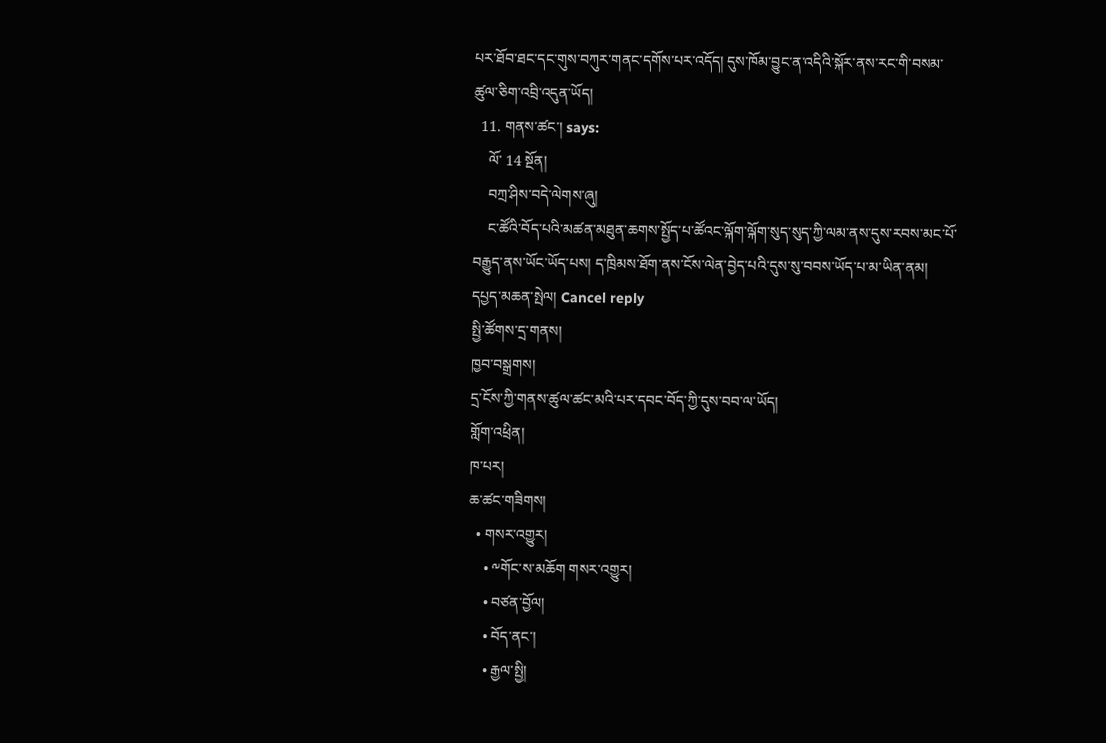པར་ཐོབ་ཐང་དང་གུས་བཀུར་གནང་དགོས་པར་འདོད། དུས་ཁོམ་བྱུང་ན་འདིའི་སྐོར་ནས་རང་གི་བསམ་ཚུལ་ཅིག་འབྲི་འདུན་ཡོད།
  11. གནས་ཚང་། says:
    ལོ་ 14 སྔོན།
    བཀྲ་ཤིས་བདེ་ལེགས་ཞུ།
    ང་ཚོའི་བོད་པའི་མཚན་མཐུན་ཆགས་སྤྱོད་པ་ཚོའང་ལྐོག་ལྐོག་སུད་སུད་ཀྱི་ལམ་ནས་དུས་རབས་མང་པོ་བརྒྱུད་ནས་ཡོང་ཡོད་པས། ད་ཁྲིམས་ཐོག་ནས་ངོས་ལེན་བྱེད་པའི་དུས་སུ་བབས་ཡོད་པ་མ་ཡིན་ནམ།
དཔྱད་མཆན་སྤེལ། Cancel reply
སྤྱི་ཚོགས་དྲ་གནས།
ཁྱབ་བསྒྲགས།
དྲ་ངོས་ཀྱི་གནས་ཚུལ་ཚང་མའི་པར་དབང་བོད་ཀྱི་དུས་བབ་ལ་ཡོད།
གློག་འཕྲིན།
ཁ་པར།
ཆ་ཚང་གཟིགས།
  • གསར་འགྱུར།
    • ༸གོང་ས་མཆོག གསར་འགྱུར།
    • བཙན་བྱོལ།
    • བོད་ནང་།
    • རྒྱལ་སྤྱི།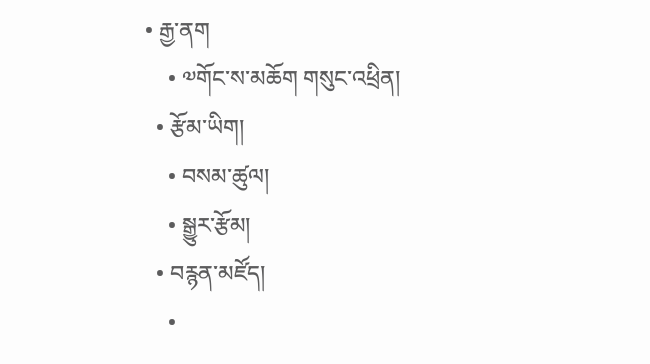• རྒྱ་ནག
    • ༧གོང་ས་མཆོག གསུང་འཕྲིན།
  • རྩོམ་ཡིག།
    • བསམ་ཚུལ།
    • སྒྱུར་རྩོམ།
  • བརྙན་མཛོད།
    •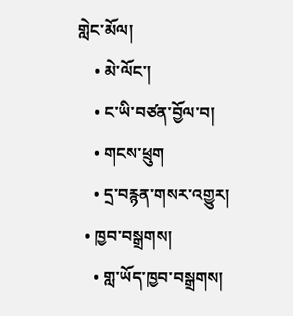གླེང་མོལ།
    • མེ་ལོང་།
    • ང་ཡི་བཙན་བྱོལ་བ།
    • གངས་ཕྲུག
    • དྲ་བརྙན་གསར་འགྱུར།
  • ཁྱབ་བསྒྲགས།
    • གླ་ཡོད་ཁྱབ་བསྒྲགས།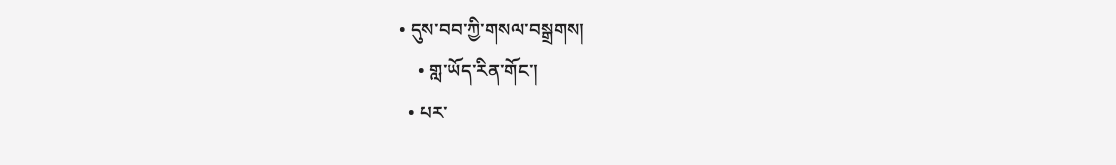• དུས་བབ་ཀྱི་གསལ་བསྒྲགས།
    • གླ་ཡོད་རིན་གོང་།
  • པར་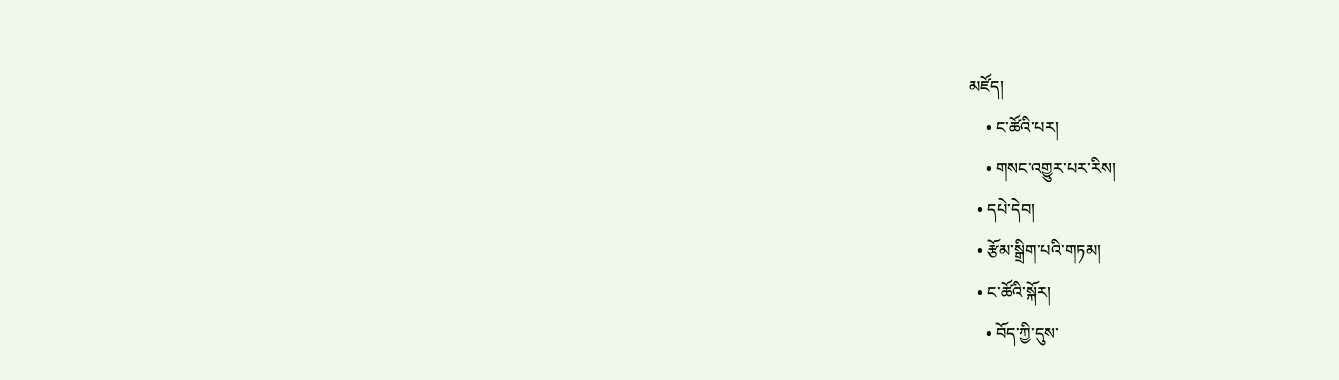མཛོད།
    • ང་ཚོའི་པར།
    • གསང་འགྱུར་པར་རིས།
  • དཔེ་དེབ།
  • རྩོམ་སྒྲིག་པའི་གཏམ།
  • ང་ཚོའི་སྐོར།
    • བོད་ཀྱི་དུས་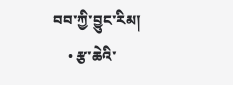བབ་ཀྱི་བྱུང་རིམ།
    • རྩ་ཆེའི་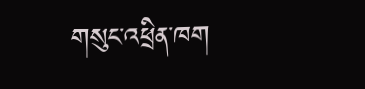གསུང་འཕྲིན་ཁག